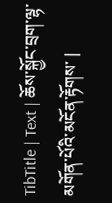TibTitle | Text | ཆོས་སྐྱོང་བྲག་ལྷ་མགོན་པོའི་མངོན་རྟོགས་ |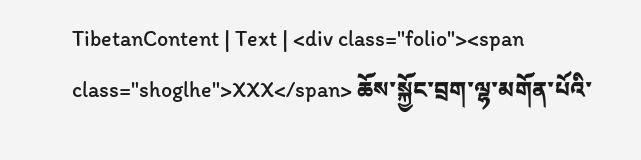TibetanContent | Text | <div class="folio"><span class="shoglhe">XXX</span> ཆོས་སྐྱོང་བྲག་ལྷ་མགོན་པོའི་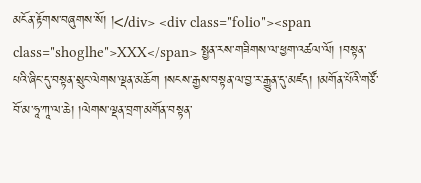མངོན་རྟོགས་བཞུགས་སོ། །</div> <div class="folio"><span class="shoglhe">XXX</span> སྤྱན་རས་གཟིགས་ལ་ཕྱག་འཚལ་ལོ། །བསྟན་པའི་ཞིང་དུ་བསྟན་སྲུང་ལེགས་ལྡན་མཆོག །སངས་རྒྱས་བསྟན་ལ་བྱ་ར་རྒྱུན་དུ་མཛད། །མགོན་པོའི་གཙོ་བོ་མ་ཧཱ་ཀཱ་ལ་ཆེ། །ལེགས་ལྡན་བྲག་མགོན་བསྟན་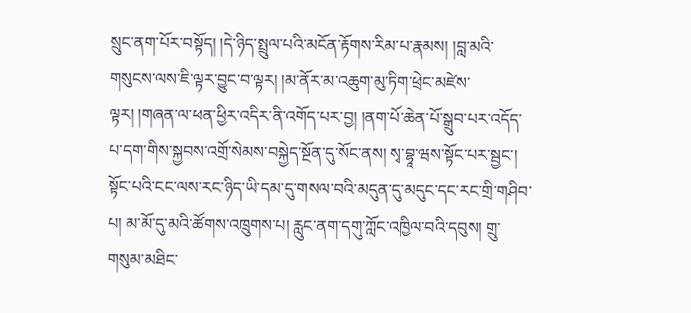སྲུང་ནག་པོར་བསྟོད། །དེ་ཉིད་སྤྲུལ་པའི་མངོན་རྟོགས་རིམ་པ་རྣམས། །བླ་མའི་གསུངས་ལས་ཇི་ལྟར་བྱུང་བ་ལྟར། །མ་ནོར་མ་འཆུག་མུ་ཏིག་ཕྲེང་མཛེས་ལྟར། །གཞན་ལ་ཕན་ཕྱིར་འདིར་ནི་འགོད་པར་བྱ། །ནག་པོ་ཆེན་པོ་སྒྲུབ་པར་འདོད་པ་དག་གིས་སྐྱབས་འགྲོ་སེམས་བསྐྱེད་སྔོན་དུ་སོང་ནས། སྭ་བྷཱ་ཝས་སྟོང་པར་སྦྱང་། སྟོང་པའི་ངང་ལས་རང་ཉིད་ཡི་དམ་དུ་གསལ་བའི་མདུན་དུ་མདུང་དང་རང་གྲི་གཤིབ་པ། མ་མོ་དུ་མའི་ཚོགས་འཁྲུགས་པ། རླུང་ནག་དགུ་ཀློང་འཁྱིལ་བའི་དབུས། གྲུ་གསུམ་མཐིང་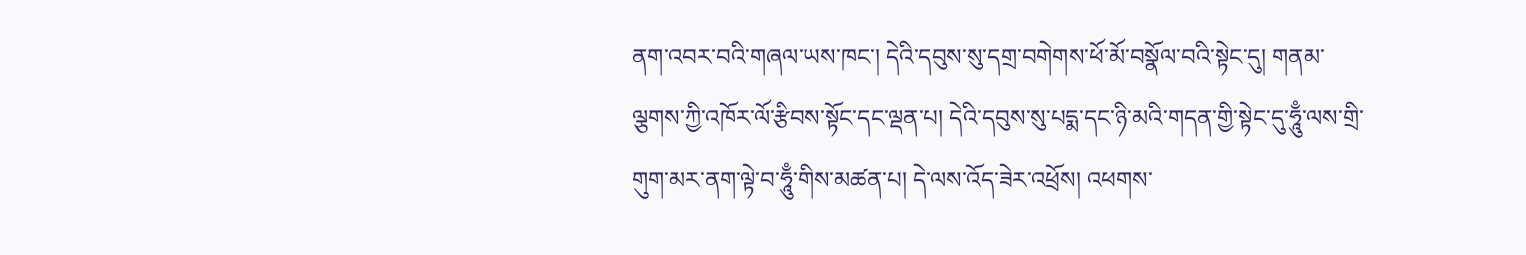ནག་འབར་བའི་གཞལ་ཡས་ཁང་། དེའི་དབུས་སུ་དགྲ་བགེགས་ཕོ་མོ་བསྣོལ་བའི་སྟེང་དུ། གནམ་ལྕགས་ཀྱི་འཁོར་ལོ་རྩིབས་སྟོང་དང་ལྡན་པ། དེའི་དབུས་སུ་པདྨ་དང་ཉི་མའི་གདན་གྱི་སྟེང་དུ་ཧཱུྃ་ལས་གྲི་གུག་མར་ནག་ལྟེ་བ་ཧཱུྃ་གིས་མཚན་པ། དེ་ལས་འོད་ཟེར་འཕྲོས། འཕགས་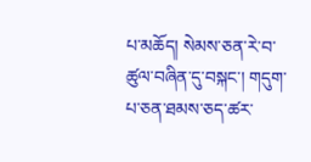པ་མཆོད། སེམས་ཅན་རེ་བ་ཚུལ་བཞིན་དུ་བསྐང་། གདུག་པ་ཅན་ཐམས་ཅད་ཚར་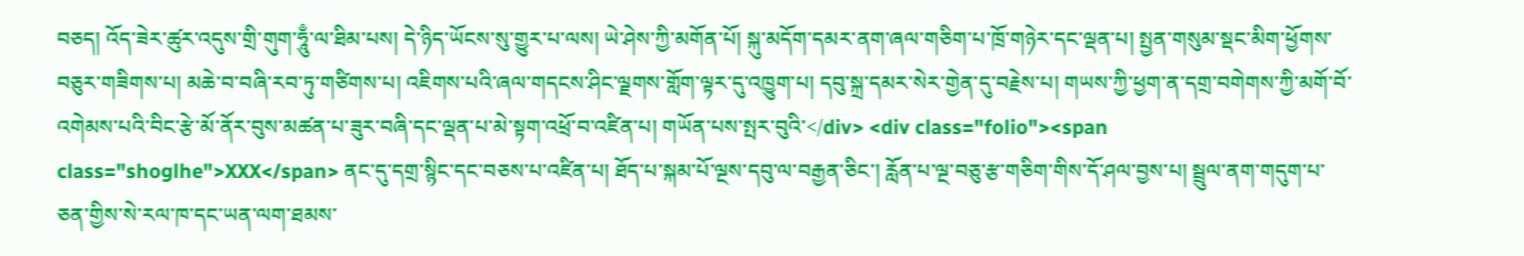བཅད། འོད་ཟེར་ཚུར་འདུས་གྲི་གུག་ཧཱུྃ་ལ་ཐིམ་པས། དེ་ཉིད་ཡོངས་སུ་གྱུར་པ་ལས། ཡེ་ཤེས་ཀྱི་མགོན་པོ། སྐུ་མདོག་དམར་ནག་ཞལ་གཅིག་པ་ཁྲོ་གཉེར་དང་ལྡན་པ། སྤྱན་གསུམ་སྡང་མིག་ཕྱོགས་བཅུར་གཟིགས་པ། མཆེ་བ་བཞི་རབ་ཏུ་གཙིགས་པ། འཇིགས་པའི་ཞལ་གདངས་ཤིང་ལྗགས་གློག་ལྟར་དུ་འཁྱུག་པ། དབུ་སྐྲ་དམར་སེར་གྱེན་དུ་བརྗེས་པ། གཡས་ཀྱི་ཕྱག་ན་དགྲ་བགེགས་ཀྱི་མགོ་བོ་འགེམས་པའི་བིང་རྩེ་མོ་ནོར་བུས་མཚན་པ་ཟུར་བཞི་དང་ལྡན་པ་མེ་སྟག་འཕྲོ་བ་འཛིན་པ། གཡོན་པས་སྤར་བུའི་</div> <div class="folio"><span class="shoglhe">XXX</span> ནང་དུ་དགྲ་སྙིང་དང་བཅས་པ་འཛིན་པ། ཐོད་པ་སྐམ་པོ་ལྔས་དབུ་ལ་བརྒྱན་ཅིང་། རློན་པ་ལྔ་བཅུ་རྩ་གཅིག་གིས་དོ་ཤལ་བྱས་པ། སྦྲུལ་ནག་གདུག་པ་ཅན་གྱིས་སེ་རལ་ཁ་དང་ཡན་ལག་ཐམས་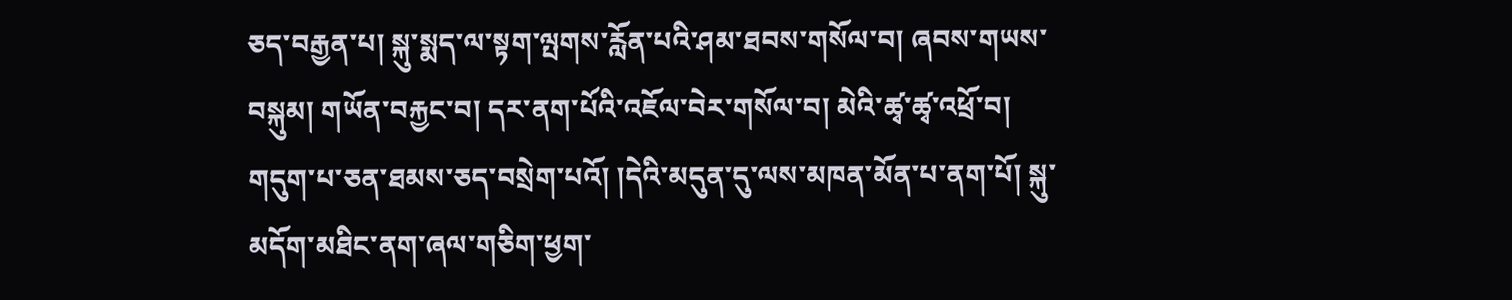ཅད་བརྒྱན་པ། སྐུ་སྨད་ལ་སྟག་ལྤགས་རློན་པའི་ཤམ་ཐབས་གསོལ་བ། ཞབས་གཡས་བསྐུམ། གཡོན་བརྐྱང་བ། དར་ནག་པོའི་འཇོལ་བེར་གསོལ་བ། མེའི་ཚྭ་ཚྭ་འཕྲོ་བ། གདུག་པ་ཅན་ཐམས་ཅད་བསྲེག་པའོ། །དེའི་མདུན་དུ་ལས་མཁན་མོན་པ་ནག་པོ། སྐུ་མདོག་མཐིང་ནག་ཞལ་གཅིག་ཕྱག་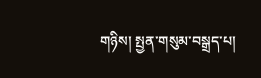གཉིས། སྤྱན་གསུམ་བསྒྲད་པ།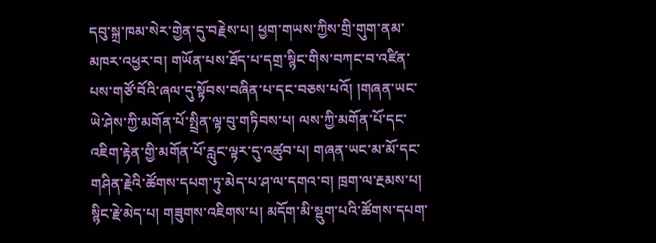དབུ་སྐྲ་ཁམ་སེར་གྱེན་དུ་བརྗེས་པ། ཕྱག་གཡས་ཀྱིས་གྲི་གུག་ནམ་མཁར་འཕྱར་བ། གཡོན་པས་ཐོད་པ་དགྲ་སྙིང་གིས་བཀང་བ་འཛིན་པས་གཙོ་བོའི་ཞལ་དུ་སྟོབས་བཞིན་པ་དང་བཅས་པའོ། །གཞན་ཡང་ཡེ་ཤེས་ཀྱི་མགོན་པོ་སྤྲིན་ལྟ་བུ་གཏིབས་པ། ལས་ཀྱི་མགོན་པོ་དང་འཇིག་རྟེན་གྱི་མགོན་པོ་རླུང་ལྟར་དུ་འཚུབ་པ། གཞན་ཡང་མ་མོ་དང་གཤིན་རྗེའི་ཚོགས་དཔག་ཏུ་མེད་པ་ཤ་ལ་དགའ་བ། ཁྲག་ལ་རྔམས་པ། སྙིང་རྗེ་མེད་པ། གཟུགས་འཇིགས་པ། མདོག་མི་སྡུག་པའི་ཚོགས་དཔག་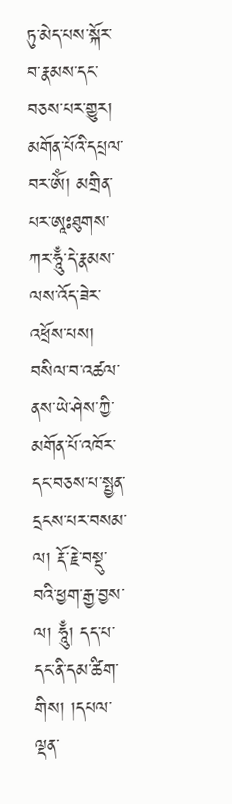ཏུ་མེད་པས་སྐོར་བ་རྣམས་དང་བཅས་པར་གྱུར། མགོན་པོའི་དཔྲལ་བར་ཨོཾ། མགྲིན་པར་ཨཱཿཐུགས་ཀར་ཧཱུྃ་དེ་རྣམས་ལས་འོད་ཟེར་འཕྲོས་པས། བསིལ་བ་འཚལ་ནས་ཡེ་ཤེས་ཀྱི་མགོན་པོ་འཁོར་དང་བཅས་པ་སྤྱན་དྲངས་པར་བསམ་ལ། རྡོ་རྗེ་བསྡུ་བའི་ཕྱག་རྒྱ་བྱས་ལ། ཧཱུྃ། དད་པ་དང་ནི་དམ་ཚིག་གིས། །དཔལ་ལྡན་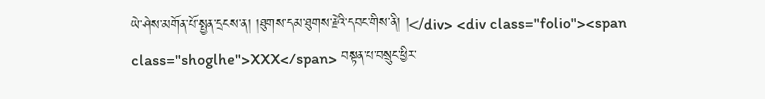ཡེ་ཤེས་མགོན་པོ་སྤྱན་དྲངས་ན། །ཐུགས་དམ་ཐུགས་རྗེའི་དབང་གིས་ནི། །</div> <div class="folio"><span class="shoglhe">XXX</span> བསྟན་པ་བསྲུང་ཕྱིར་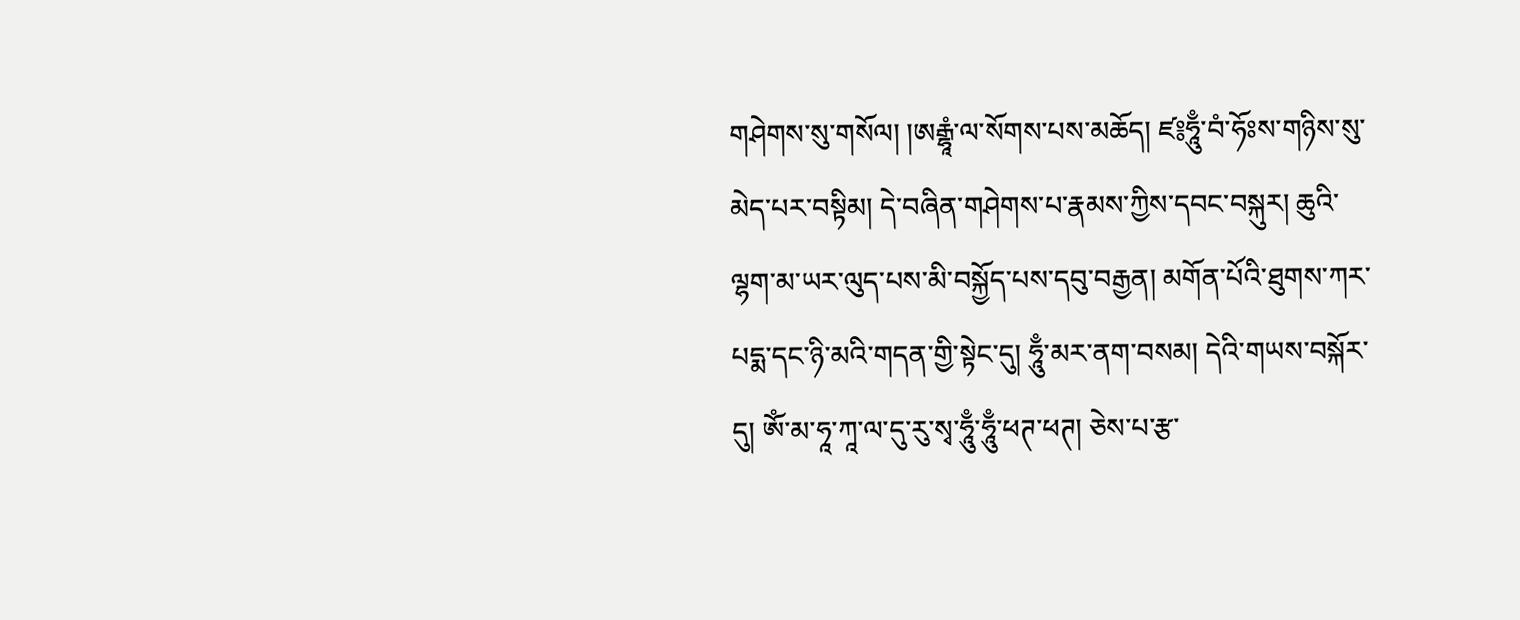གཤེགས་སུ་གསོལ། །ཨརྒྷཱཾ་ལ་སོགས་པས་མཆོད། ཛ༔ཧཱུྃ་བཾ་ཧོཿས་གཉིས་སུ་མེད་པར་བསྟིམ། དེ་བཞིན་གཤེགས་པ་རྣམས་ཀྱིས་དབང་བསྐུར། ཆུའི་ལྷག་མ་ཡར་ལུད་པས་མི་བསྐྱོད་པས་དབུ་བརྒྱན། མགོན་པོའི་ཐུགས་ཀར་པདྨ་དང་ཉི་མའི་གདན་གྱི་སྟེང་དུ། ཧཱུྃ་མར་ནག་བསམ། དེའི་གཡས་བསྐོར་དུ། ཨོཾ་མ་ཧཱ་ཀཱ་ལ་དུ་རུ་སྭ་ཧཱུྃ་ཧཱུྃ་ཕཊ་ཕཊ། ཅེས་པ་རྩ་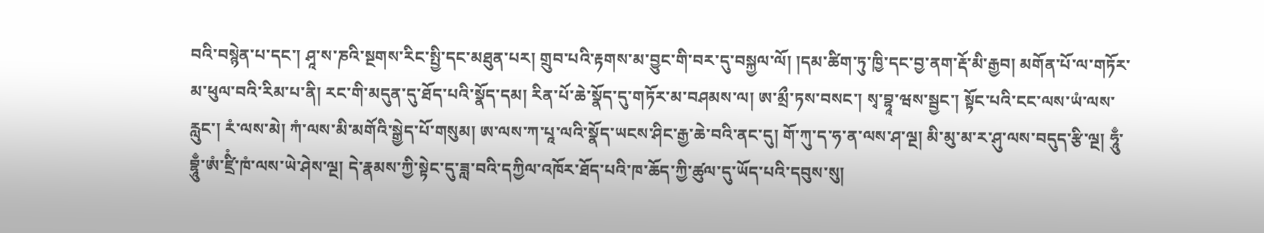བའི་བསྙེན་པ་དང་། ཤཱ་ས་ཎའི་སྔགས་རིང་སྤྱི་དང་མཐུན་པར། གྲུབ་པའི་རྟགས་མ་བྱུང་གི་བར་དུ་བསྐྱལ་ལོ། །དམ་ཚིག་ཏུ་ཁྱི་དང་བྱ་ནག་རྡོ་མི་རྒྱབ། མགོན་པོ་ལ་གཏོར་མ་ཕུལ་བའི་རིམ་པ་ནི། རང་གི་མདུན་དུ་ཐོད་པའི་སྣོད་དམ། རིན་པོ་ཆེ་སྣོད་དུ་གཏོར་མ་བཤམས་ལ། ཨ་མྲྀ་ཏས་བསང་། སྭ་བྷཱ་ཝས་སྦྱང་། སྟོང་པའི་ངང་ལས་ཡཾ་ལས་རླུང་། རཾ་ལས་མེ། ཀཾ་ལས་མི་མགོའི་སྒྱེད་པོ་གསུམ། ཨ་ལས་ཀ་པཱ་ལའི་སྣོད་ཡངས་ཤིང་རྒྱ་ཆེ་བའི་ནང་དུ། གོ་ཀུ་ད་ཧ་ན་ལས་ཤ་ལྔ། མི་མུ་མ་ར་ཤུ་ལས་བདུད་རྩི་ལྔ། ཧཱུྃ་བྷཱུྃ་ཨཾ་ཛྲིཾ་ཁཾ་ལས་ཡེ་ཤེས་ལྔ། དེ་རྣམས་ཀྱི་སྟེང་དུ་ཟླ་བའི་དཀྱིལ་འཁོར་ཐོད་པའི་ཁ་ཆོད་ཀྱི་ཚུལ་དུ་ཡོད་པའི་དབུས་སུ།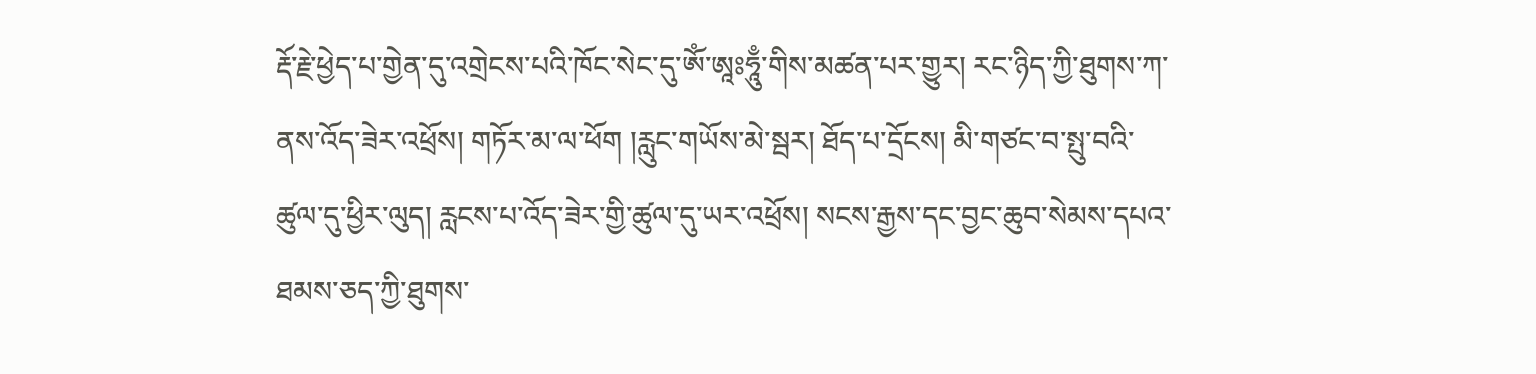རྡོ་རྗེ་ཕྱེད་པ་གྱེན་དུ་འགྲེངས་པའི་ཁོང་སེང་དུ་ཨོཾ་ཨཱཿཧཱུྃ་གིས་མཚན་པར་གྱུར། རང་ཉིད་ཀྱི་ཐུགས་ཀ་ནས་འོད་ཟེར་འཕྲོས། གཏོར་མ་ལ་ཕོག །རླུང་གཡོས་མེ་སྦར། ཐོད་པ་དྲོངས། མི་གཙང་བ་སྤུ་བའི་ཚུལ་དུ་ཕྱིར་ལུད། རླངས་པ་འོད་ཟེར་གྱི་ཚུལ་དུ་ཡར་འཕྲོས། སངས་རྒྱས་དང་བྱང་ཆུབ་སེམས་དཔའ་ཐམས་ཅད་ཀྱི་ཐུགས་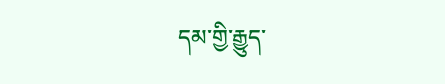དམ་གྱི་རྒྱུད་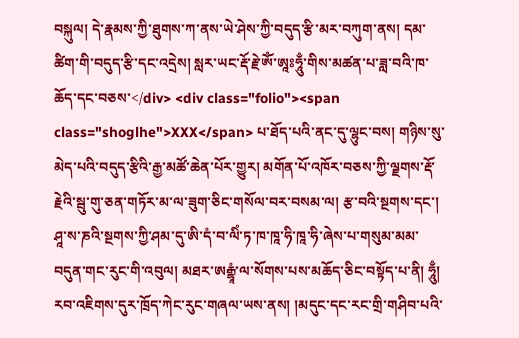བསྐུལ། དེ་རྣམས་ཀྱི་ཐུགས་ཀ་ནས་ཡེ་ཤེས་ཀྱི་བདུད་རྩི་མར་བཀུག་ནས། དམ་ཚིག་གི་བདུད་རྩི་དང་འདྲེས། སླར་ཡང་རྡོ་རྗེ་ཨོཾ་ཨཱཿཧཱུྃ་གིས་མཚན་པ་ཟླ་བའི་ཁ་ཆོད་དང་བཅས་</div> <div class="folio"><span class="shoglhe">XXX</span> པ་ཐོད་པའི་ནང་དུ་ལྷུང་བས། གཉིས་སུ་མེད་པའི་བདུད་རྩིའི་རྒྱ་མཚོ་ཆེན་པོར་གྱུར། མགོན་པོ་འཁོར་བཅས་ཀྱི་ལྗགས་རྡོ་རྗེའི་སྦུ་གུ་ཅན་གཏོར་མ་ལ་ཟུག་ཅིང་གསོལ་བར་བསམ་ལ། རྩ་བའི་སྔགས་དང་། ཤཱ་ས་ཎའི་སྔགས་ཀྱི་ཤམ་དུ་ཨི་དཾ་བ་ལིཾ་ཏ་ཁ་ཁཱ་ཧི་ཁཱ་ཧི་ཞེས་པ་གསུམ་མམ་བདུན་གང་རུང་གི་འབུལ། མཐར་ཨརྒྷཱཾ་ལ་སོགས་པས་མཆོད་ཅིང་བསྟོད་པ་ནི། ཧཱུྃ། རབ་འཇིགས་དུར་ཁྲོད་ཀེང་རུང་གཞལ་ཡས་ནས། །མདུང་དང་རང་གྲི་གཤིབ་པའི་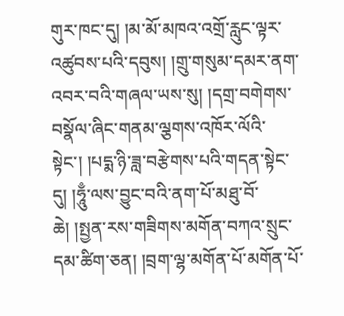གུར་ཁང་དུ། །མ་མོ་མཁའ་འགྲོ་རླུང་ལྟར་འཚུབས་པའི་དབུས། །གྲུ་གསུམ་དམར་ནག་འབར་བའི་གཞལ་ཡས་སུ། །དགྲ་བགེགས་བསྣོལ་ཞིང་གནམ་ལྕགས་འཁོར་ལོའི་སྟེང་། །པདྨ་ཉི་ཟླ་བརྩེགས་པའི་གདན་སྟེང་དུ། །ཧཱུྃ་ལས་བྱུང་བའི་ནག་པོ་མཐུ་བོ་ཆེ། །སྤྱན་རས་གཟིགས་མགོན་བཀའ་སྲུང་དམ་ཚིག་ཅན། །བྲག་ལྷ་མགོན་པོ་མགོན་པོ་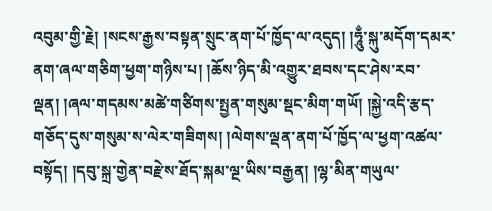འབུམ་གྱི་རྗེ། །སངས་རྒྱས་བསྟན་སྲུང་ནག་པོ་ཁྱོད་ལ་འདུད། །ཧཱུྃ་སྐུ་མདོག་དམར་ནག་ཞལ་གཅིག་ཕྱག་གཉིས་པ། །ཆོས་ཉིད་མི་འགྱུར་ཐབས་དང་ཤེས་རབ་ལྡན། །ཞལ་གདམས་མཚེ་གཙིགས་སྤྱན་གསུམ་སྡང་མིག་གཡོ། །སྐྱེ་འདི་རྩད་གཅོད་དུས་གསུམ་ས་ལེར་གཟིགས། །ལེགས་ལྡན་ནག་པོ་ཁྱོད་ལ་ཕྱག་འཚལ་བསྟོད། །དབུ་སྐྲ་གྱེན་བརྫེས་ཐོད་སྐམ་ལྔ་ཡིས་བརྒྱན། །ལྷ་མིན་གཡུལ་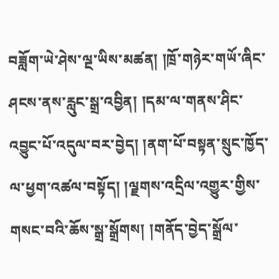བཟློག་ཡེ་ཤེས་ལྔ་ཡིས་མཚན། །ཁྲོ་གཉེར་གཡོ་ཞིང་ཤངས་ནས་རླུང་སྒྲ་འབྱིན། །དམ་ལ་གནས་ཤིང་འབྱུང་པོ་འདུལ་བར་བྱེད། །ནག་པོ་བསྟན་སྲུང་ཁྱོད་ལ་ཕྱག་འཚལ་བསྟོད། །ལྗགས་འདྲིལ་འགྱུར་གྱིས་གསང་བའི་ཆོས་སྒྲ་སྒྲོགས། །གནོད་བྱེད་སྒྲོལ་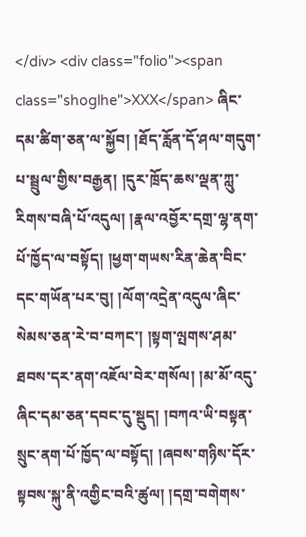</div> <div class="folio"><span class="shoglhe">XXX</span> ཞིང་དམ་ཚིག་ཅན་ལ་སྐྱོབ། །ཐོད་རློན་དོ་ཤལ་གདུག་པ་སྦྲུལ་གྱིས་བརྒྱན། །དུར་ཁྲོད་ཆས་ལྡན་ཀླུ་རིགས་བཞི་པོ་འདུལ། །རྣལ་འབྱོར་དགྲ་ལྷ་ནག་པོ་ཁྱོད་ལ་བསྟོད། །ཕྱག་གཡས་རིན་ཆེན་བིང་དང་གཡོན་པར་བུ། །ལོག་འདྲེན་འདུལ་ཞིང་སེམས་ཅན་རེ་བ་བཀང་། །སྟག་ལྤགས་ཤམ་ཐབས་དར་ནག་འཇོལ་བེར་གསོལ། །མ་མོ་འདུ་ཞིང་དམ་ཅན་དབང་དུ་སྡུད། །བཀའ་ཡི་བསྟན་སྲུང་ནག་པོ་ཁྱོད་ལ་བསྟོད། །ཞབས་གཉིས་དོར་སྟབས་སྐུ་ནི་འགྱིང་བའི་ཚུལ། །དགྲ་བགེགས་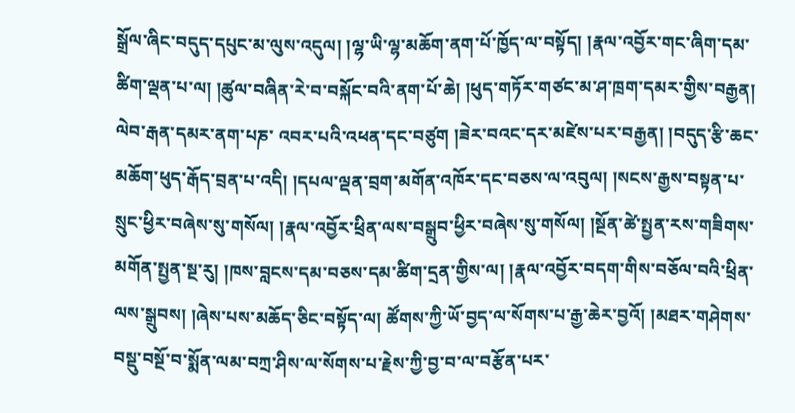སྒྲོལ་ཞིང་བདུད་དཔུང་མ་ལུས་འདུལ། །ལྷ་ཡི་ལྷ་མཆོག་ནག་པོ་ཁྱོད་ལ་བསྟོད། །རྣལ་འབྱོར་གང་ཞིག་དམ་ཚིག་ལྡན་པ་ལ། །ཚུལ་བཞིན་རེ་བ་བསྐོང་བའི་ནག་པོ་ཆེ། །ཕུད་གཏོར་གཙང་མ་ཤ་ཁྲག་དམར་གྱིས་བརྒྱན། ལེབ་རྒན་དམར་ནག་པཎ་ འབར་པའི་འཕན་དང་བཙུག །ཟེར་བའང་དར་མཛེས་པར་བརྒྱན། །བདུད་རྩི་ཆང་མཆོག་ཕུད་རྒོད་བྲན་པ་འདི། །དཔལ་ལྡན་བྲག་མགོན་འཁོར་དང་བཅས་ལ་འབུལ། །སངས་རྒྱས་བསྟན་པ་སྲུང་ཕྱིར་བཞེས་སུ་གསོལ། །རྣལ་འབྱོར་ཕྲིན་ལས་བསྒྲུབ་ཕྱིར་བཞེས་སུ་གསོལ། །སྔོན་ཚེ་སྤྱན་རས་གཟིགས་མགོན་སྤྱན་སྔ་རུ། །ཁས་བླངས་དམ་བཅས་དམ་ཚིག་དྲན་གྱིས་ལ། །རྣལ་འབྱོར་བདག་གིས་བཅོལ་བའི་ཕྲིན་ལས་སྒྲུབས། །ཞེས་པས་མཆོད་ཅིང་བསྟོད་ལ། ཚོགས་ཀྱི་ཡོ་བྱད་ལ་སོགས་པ་རྒྱ་ཆེར་བྱའོ། །མཐར་གཤེགས་བསྡུ་བསྔོ་བ་སྨོན་ལམ་བཀྲ་ཤིས་ལ་སོགས་པ་རྗེས་ཀྱི་བྱ་བ་ལ་བརྩོན་པར་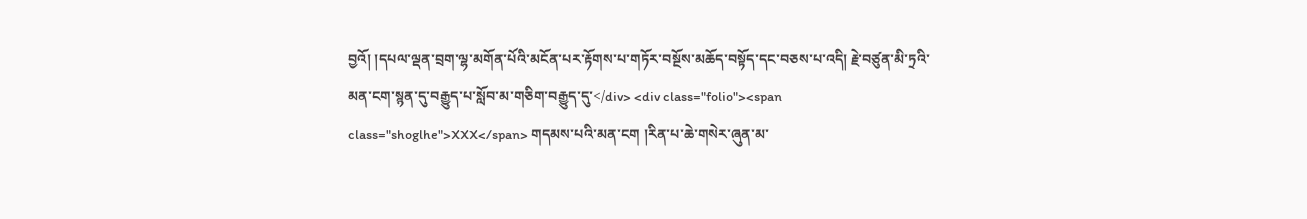བྱའོ། །དཔལ་ལྡན་བྲག་ལྷ་མགོན་པོའི་མངོན་པར་རྟོགས་པ་གཏོར་བསྔོས་མཆོད་བསྟོད་དང་བཅས་པ་འདི། རྗེ་བཙུན་མི་ཏྲའི་མན་ངག་སྙན་དུ་བརྒྱུད་པ་སློབ་མ་གཅིག་བརྒྱུད་དུ་</div> <div class="folio"><span class="shoglhe">XXX</span> གདམས་པའི་མན་ངག །རིན་པ་ཆེ་གསེར་ཞུན་མ་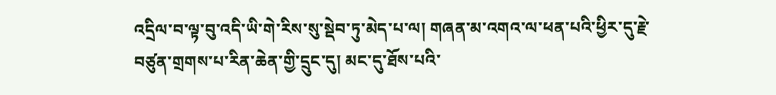འདྲིལ་བ་ལྟ་བུ་འདི་ཡི་གེ་རིས་སུ་སྡེབ་ཏུ་མེད་པ་ལ། གཞན་མ་འགའ་ལ་ཕན་པའི་ཕྱིར་དུ་རྗེ་བཙུན་གྲགས་པ་རིན་ཆེན་གྱི་དྲུང་དུ། མང་དུ་ཐོས་པའི་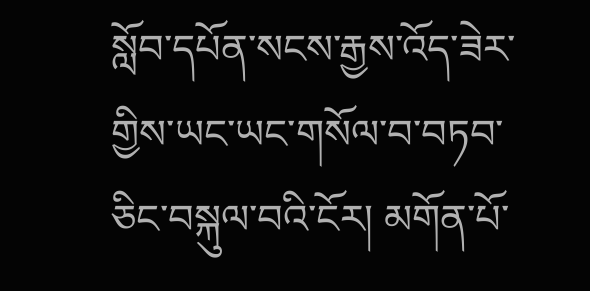སློབ་དཔོན་སངས་རྒྱས་འོད་ཟེར་གྱིས་ཡང་ཡང་གསོལ་བ་བཏབ་ཅིང་བསྐུལ་བའི་ངོར། མགོན་པོ་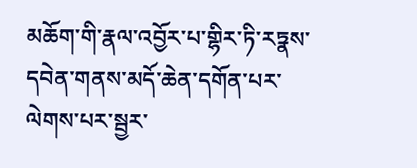མཆོག་གི་རྣལ་འབྱོར་པ་གྷིར་ཏི་རཏྣས་དབེན་གནས་མདོ་ཆེན་དགོན་པར་ལེགས་པར་སྦྱར་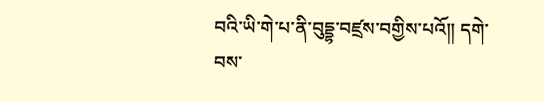བའི་ཡི་གེ་པ་ནི་བུདྡྷ་བཛྲས་བགྱིས་པའོ།། དགེ་བས་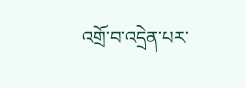འགྲོ་བ་འདྲེན་པར་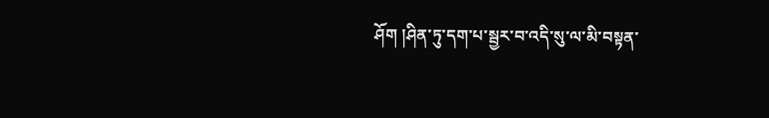ཤོག །ཤིན་ཏུ་དག་པ་སྦྱར་བ་འདི་སུ་ལ་མི་བསྟན་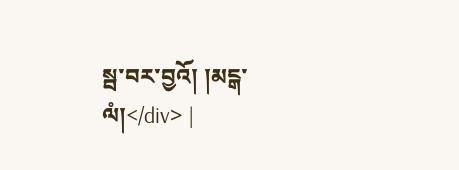སྦ་བར་བྱའོ། །མངྒ་ལཾ།</div> |